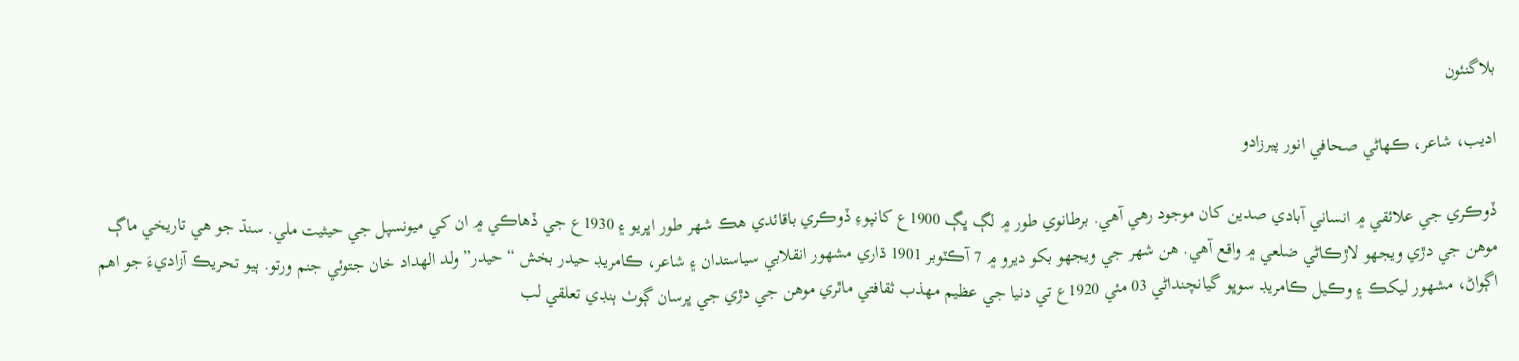بلاگنئون

اديب، شاعر، ڪھاڻي صحافي انور پيرزادو

ڏوڪري جي علائقي ۾ انساني آبادي صدين کان موجود رهي آهي. برطانوي طور ۾ لڳ ڀڳ 1900ع کانپوءِ ڏوڪري باقائدي هڪ شهر طور اڀريو ۽ 1930ع جي ڏهاڪي ۾ ان کي ميونسپل جي حيثيت ملي. سنڌ جو هي تاريخي ماڳ موهن جي دڙي ويجهو لاڙڪاڻي ضلعي ۾ واقع آهي. هن شھر جي ويجهو بکو ديرو ۾ 7 آڪٽوبر 1901 ڌاري مشھور انقلابي سياستدان ۽ شاعر، ڪامريڊ حيدر بخش “حيدر” ولد الھداد خان جتوئي جنم ورتو. ٻيو تحريڪ آزاديءَ جو اهم اڳواڻ، مشھور ليکڪ ۽ وڪيل ڪامريڊ سوڀو گيانچنداڻي 03 مئي 1920ع تي دنيا جي عظيم مھذب ثقافتي ماٿري موهن جي دڙي جي ڀرسان ڳوٺ ٻنڊي تعلقي لب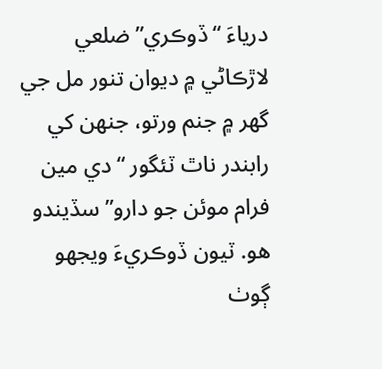درياءَ “ڏوڪري” ضلعي لاڙڪاڻي ۾ ديوان تنور مل جي گهر ۾ جنم ورتو، جنھن کي رابندر ناٿ ٽئگور “دي مين فرام موئن جو دارو” سڏيندو هو. ٽيون ڏوڪريءَ ويجهو ڳوٺ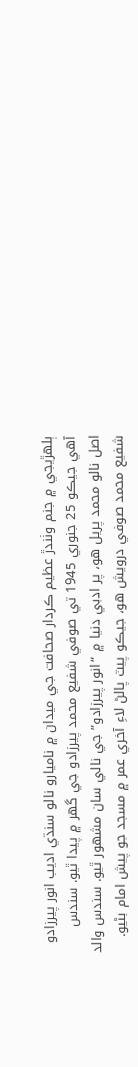ٻلھڙيجي ۾ جنم وٺندڙ عظيم ڪردار صحافت جي ميدان ۾ ناميارو نالو سنڌي اديب انور پيرزادو آهي جيڪو 25 جنوري 1945 تي صوفي شفيع محمد پيرزادو جي گهر ۾ پيدا ٿيو. سندس اصل نالو محمد پريل هو، پر ادبي دنيا ۾ “انور پيرزادو” جي نالي سان مشهور ٿيو. سندس والد شفيع محمد صوفي درويش هو، جيڪو پيٽ پالڻ لاءِ آخري عمر ۾ مسجد جو پيش امام بڻيو.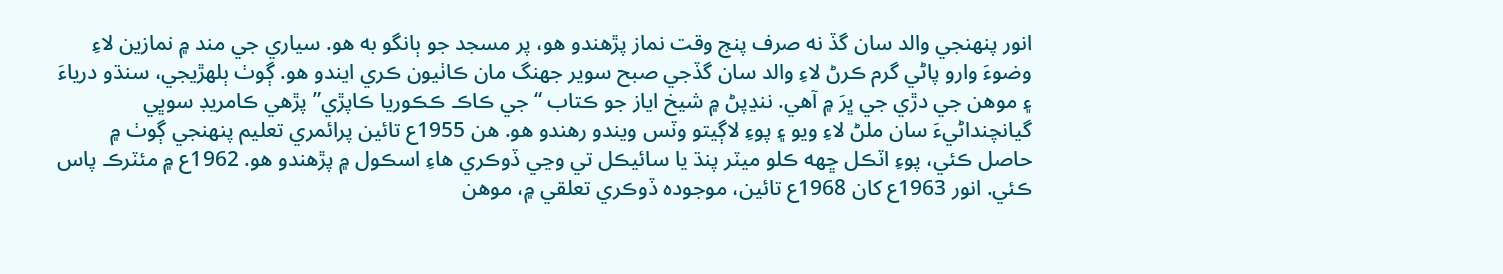انور پنهنجي والد سان گڏ نه صرف پنج وقت نماز پڙهندو هو، پر مسجد جو ٻانگو به هو. سياري جي مند ۾ نمازين لاءِ وضوءَ وارو پاڻي گرم ڪرڻ لاءِ والد سان گڏجي صبح سوير جهنگ مان ڪاٺيون ڪري ايندو هو. ڳوٺ ٻلھڙيجي، سنڌو درياءَ ۽ موهن جي دڙي جي ڀرَ ۾ آهي. ننڍپڻ ۾ شيخ اياز جو ڪتاب “جي ڪاڪ ڪڪوريا ڪاپڙي” پڙهي ڪامريڊ سوڀي گيانچنداڻيءَ سان ملڻ لاءِ ويو ۽ پوءِ لاڳيتو وٽس ويندو رهندو هو. هن 1955ع تائين پرائمري تعليم پنهنجي ڳوٺ ۾ حاصل ڪئي، پوءِ اٽڪل ڇهه ڪلو ميٽر پنڌ يا سائيڪل تي وڃي ڏوڪري هاءِ اسڪول ۾ پڙهندو هو. 1962ع ۾ مئٽرڪ پاس ڪئي. انور 1963ع کان 1968ع تائين، موجوده ڏوڪري تعلقي ۾، موهن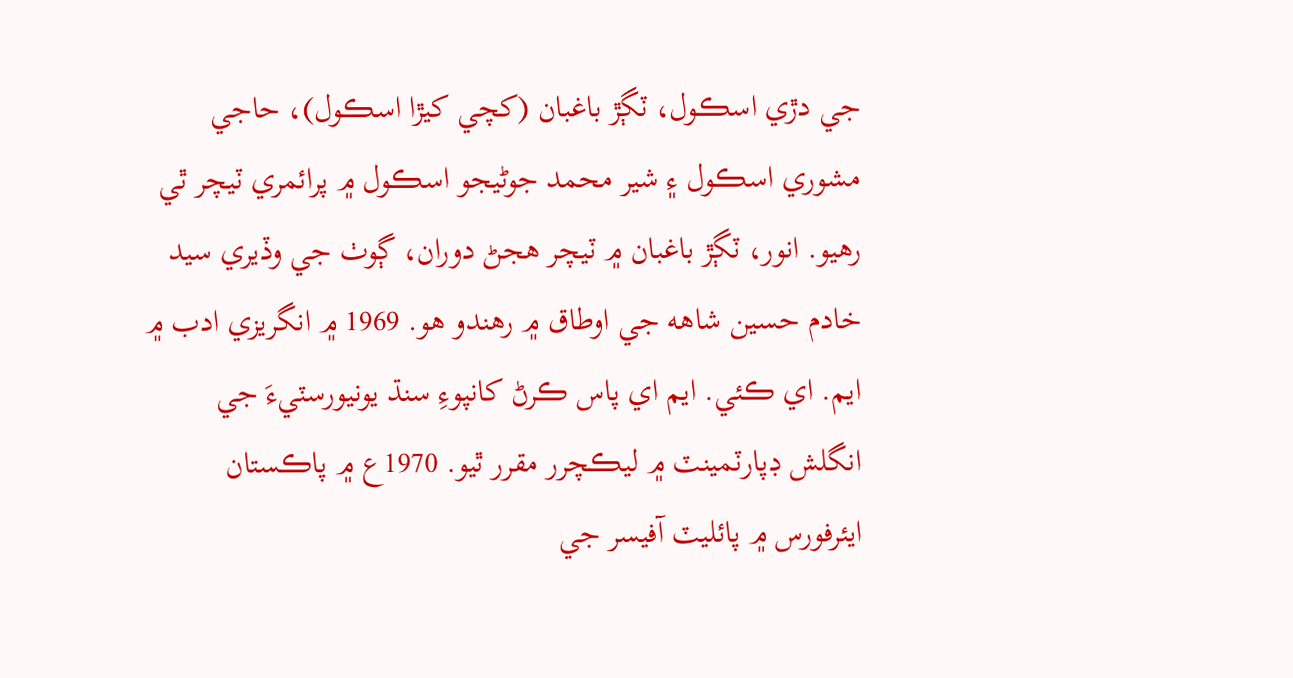جي دڙي اسڪول، ٽڳڙ باغبان (کچي کيڙا اسڪول)، حاجي مشوري اسڪول ۽ شير محمد جوڻيجو اسڪول ۾ پرائمري ٽيچر ٿي رهيو. انور، ٽڳڙ باغبان ۾ ٽيچر هجڻ دوران، ڳوٺ جي وڏيري سيد خادم حسين شاهه جي اوطاق ۾ رهندو هو. 1969 ۾ انگريزي ادب ۾ ايم. اي ڪئي. ايم اي پاس ڪرڻ کانپوءِ سنڌ يونيورسٽيءَ جي انگلش ڊپارٽمينٽ ۾ ليڪچرر مقرر ٿيو. 1970ع ۾ پاڪستان ايئرفورس ۾ پائليٽ آفيسر جي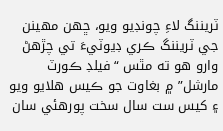ٽريننگ لاءِ چونڊيو ويو، ڇھن مھينن جي ٽريننگ ڪري ڊيوٽيءَ تي چڙهڻ وارو هو ته مٿس “فيلڊ ڪورٽ مارشل” ۾ بغاوت جو ڪيس هلايو ويو ۽ کيس ست سال سخت پورهئي سان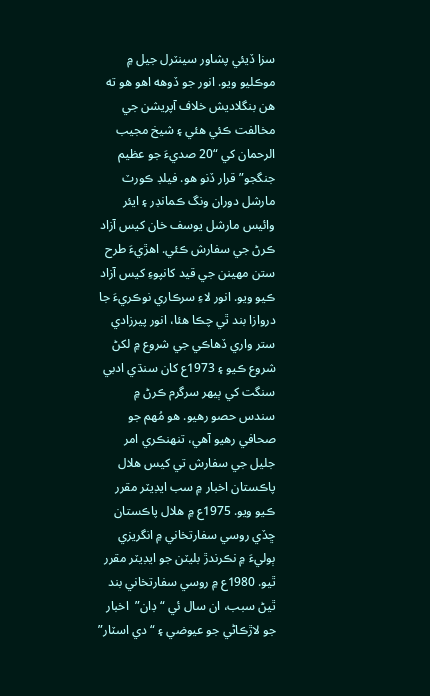سزا ڏيئي پشاور سينٽرل جيل ۾ موڪليو ويو. انور جو ڏوهه اهو هو ته هن بنگلاديش خلاف آپريشن جي مخالفت ڪئي هئي ۽ شيخ مجيب الرحمان کي “20 صديءَ جو عظيم جنگجو” قرار ڏنو هو. فيلڊ ڪورٽ مارشل دوران ونگ ڪمانڊر ۽ ايئر وائيس مارشل يوسف خان کيس آزاد ڪرڻ جي سفارش ڪئي. اهڙيءَ طرح ستن مھينن جي قيد کانپوءِ کيس آزاد ڪيو ويو. انور لاءِ سرڪاري نوڪريءَ جا دروازا بند ٿي چڪا هئا، انور پيرزادي ستر واري ڏهاڪي جي شروع ۾ لکڻ شروع ڪيو ۽ 1973ع کان سنڌي ادبي سنگت کي ٻيھر سرگرم ڪرڻ ۾ سندس حصو رهيو. هو مُهم جو صحافي رهيو آهي، تنهنڪري امر جليل جي سفارش تي کيس هلال پاڪستان اخبار ۾ سب ايڊيٽر مقرر ڪيو ويو. 1975ع ۾ هلال پاڪستان ڇڏي روسي سفارتخاني ۾ انگريزي ٻوليءَ ۾ نڪرندڙ بليٽن جو ايڊيٽر مقرر ٿيو. 1980ع ۾ روسي سفارتخاني بند ٿيڻ سبب، ان سال ئي “ڊان”  اخبار جو لاڙڪاڻي جو عيوضي ۽ “دي اسٽار”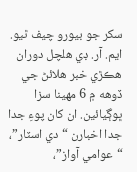سکر جو بيورو چيف ٿيو. ايم. آر. ڊي هلچل دوران هڪڙي خبر هلائڻ جي ڏوهه ۾ 6 مهينا سزا ڀوڳيائين. ان کان پوءِ جدا جدا اخبارن “دي اسٽار”، “عوامي آواز”،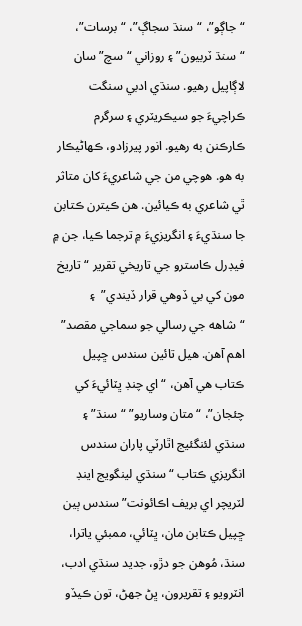“جاڳو”، “سنڌ سجاڳ”، “برسات”، “سنڌ ٽربيون” ۽ روزاني “سچ” سان لاڳاپيل رهيو. سنڌي ادبي سنگت ڪراچيءَ جو سيڪريٽري ۽ سرگرم ڪارڪنن به رهيو. انور پيرزادو، ڪهاڻيڪار به هو. هوچي من جي شاعريءَ کان متاثر ٿي شاعري به ڪيائين. هن ڪيترن ڪتابن جا سنڌيءَ ۽ انگريزيءَ ۾ ترجما ڪيا، جن ۾ فيڊرل ڪاسترو جي تاريخي تقرير “تاريخ مون کي بي ڏوهي قرار ڏيندي”  ۽ “شاهه جي رسالي جو سماجي مقصد” اهم آهن. هيل تائين سندس ڇپيل ڪتاب هي آهن، “اي چنڊ ڀٽائيءَ کي چئجان”، “متان وساريو” “سنڌ” ۽ سنڌي لئنگئيج اٿارٽي پاران سندس انگريزي ڪتاب “سنڌي لينگويج اينڊ لٽريچر اي بريف اڪائونت” سندس ٻين ڇپيل ڪتابن مان، ڀٽائي، ممبئي ياترا، سنڌ، مُوھن جو دڙو، جديد سنڌي ادب، انٽرويو ۽ تقريرون، ڀڻ جھڻ، تون ڪيڏو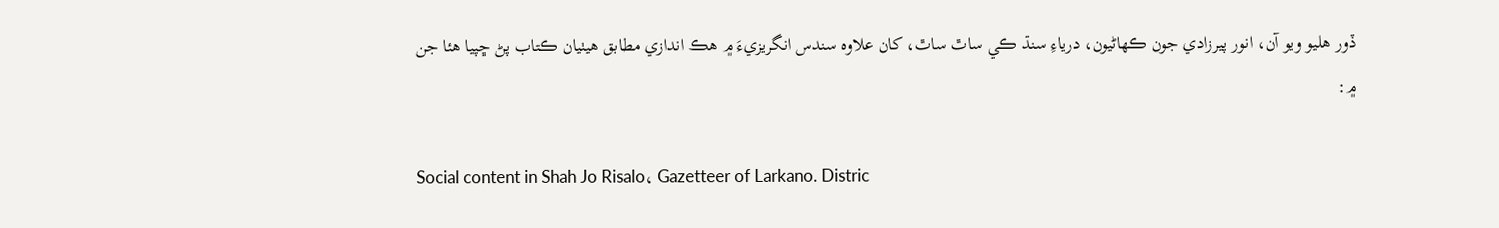ڏور هليو ويو آن، انور پيرزادي جون ڪهاڻيون، درياءِ سنڌ ڪي ساٿ ساٿ، کان علاوه سندس انگريزيءَ ۾ هڪ اندازي مطابق هيٺيان ڪتاب پڻ ڇپيا هئا جن ۾:

Social content in Shah Jo Risalo، Gazetteer of Larkano. Distric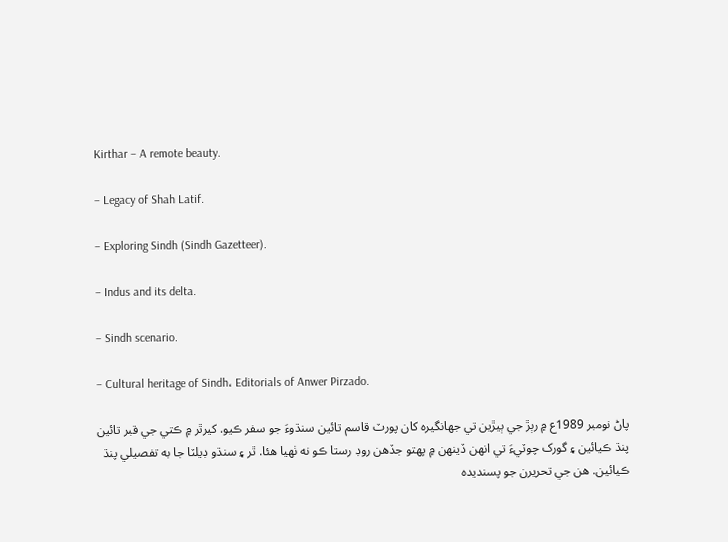Kirthar – A remote beauty.

– Legacy of Shah Latif.

– Exploring Sindh (Sindh Gazetteer).

– Indus and its delta.

– Sindh scenario.

– Cultural heritage of Sindh، Editorials of Anwer Pirzado.

پاڻ نومبر 1989ع ۾ رٻڙ جي ٻيڙين تي جهانگيره کان پورٽ قاسم تائين سنڌوءَ جو سفر ڪيو. کيرٿر ۾ ڪتي جي قبر تائين پنڌ ڪيائين ۽ گورک چوٽيءَ تي انهن ڏينهن ۾ پهتو جڏهن روڊ رستا ڪو نه ٺهيا هئا. ٿر ۽ سنڌو ڊيلٽا جا به تفصيلي پنڌ ڪيائين. هن جي تحريرن جو پسنديده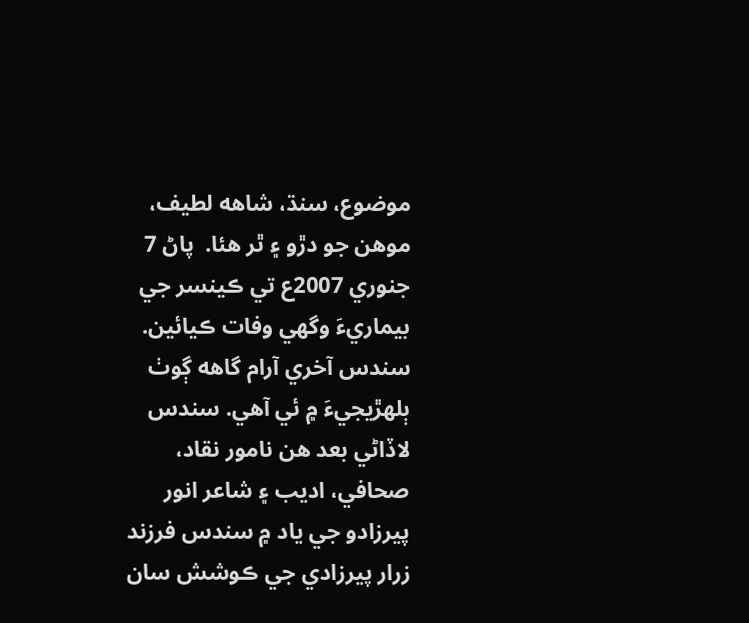موضوع، سنڌ، شاهه لطيف، موهن جو دڙو ۽ ٿر هئا.  پاڻ 7 جنوري 2007ع تي ڪينسر جي بيماريءَ وگهي وفات ڪيائين. سندس آخري آرام گاهه ڳوٺ ٻلھڙيجيءَ ۾ ئي آهي. سندس لاڏاڻي بعد هن نامور نقاد، صحافي، اديب ۽ شاعر انور پيرزادو جي ياد ۾ سندس فرزند زرار پيرزادي جي ڪوشش سان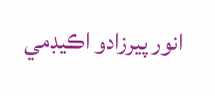انور پيرزادو اڪيڊمي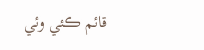قائم ڪئي وئي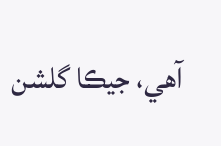آهي، جيڪا گلشن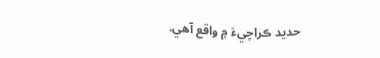حديد ڪراچيءَ ۾ واقع آهي.